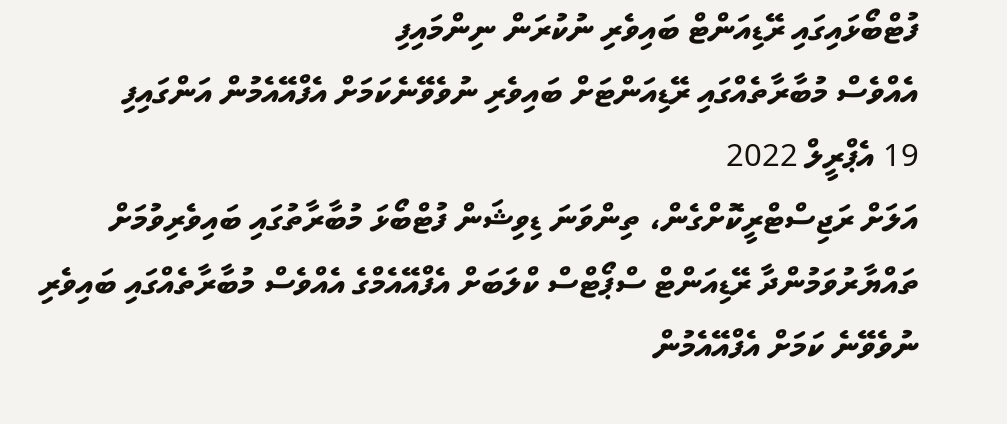ފުޓްބޯޅައިގައި ރޭޑިއަންޓް ބައިވެރި ނުކުރަން ނިންމައިފި
އެއްވެސް މުބާރާތެއްގައި ރޭޑިއަންޓަށް ބައިވެރި ނުވެވޭނެކަމަށް އެފްއޭއެމުން އަންގައިފި
19 އެޕްރީލް 2022
އަލަށް ރަޖިސްޓްރީކޮށްގެން، ތިންވަނަ ޑިވިޝަން ފުޓްބޯޅަ މުބާރާތުގައި ބައިވެރިވުމަށް ތައްޔާރުވަމުންދާ ރޭޑިއަންޓް ސްޕޯޓްސް ކްލަބަށް އެފްއޭއެމްގެ އެއްވެސް މުބާރާތެއްގައި ބައިވެރި ނުވެވޭނެ ކަމަށް އެފްއޭއެމުން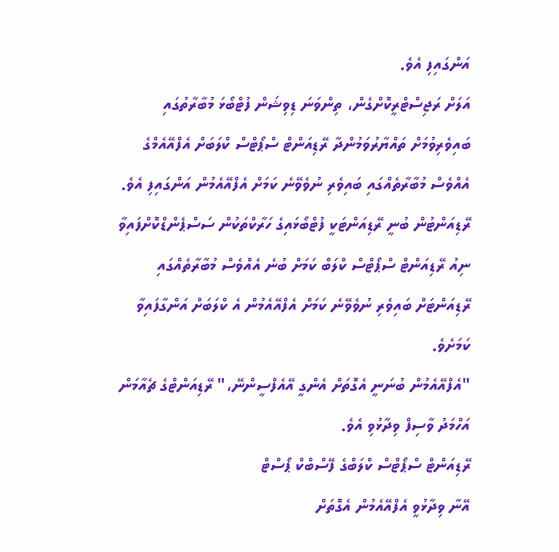އަންގައިފި އެވެ.
އަލަށް ރަޖިސްޓްރީކޮށްގެން، ތިންވަނަ ޑިވިޝަން ފުޓްބޯޅަ މުބާރާތުގައި ބައިވެރިވުމަށް ތައްޔާރުވަމުންދާ ރޭޑިއަންޓް ސްޕޯޓްސް ކްލަބަށް އެފްއޭއެމްގެ އެއްވެސް މުބާރާތެއްގައި ބައިވެރި ނުވެވޭނެ ކަމަށް އެފްއޭއެމުން އަންގައިފި އެވެ.
ރޭޑިއަންޓުން ބުނީ ރޭޑިއަންޓަކީ ފުޓްބޯޅައިގެ ހަރާކްތަކުން ސަސްޕެންޑްކޮށްފައިވާ ނިއު ރޭޑިއަންޓް ސްޕޯޓްސް ކްލަބް ކަމަށް ބުނެ އެއްވެސް މުބާރާތެއްގައި ރޭޑިއަންޓަށް ބައިވެރި ނުވެވޭނެ ކަމަށް އެފްއޭއެމުން އެ ކްލަބަށް އަންގާފައިވާ ކަމަށެވެ.
"އެފްއޭއެމުން ބުނަނީ އެގޮތަށް އެންގީ އޭއެފްސީންނޭ،" ރޭޑިއަންޓްގެ ޗެއާމަން އަހްމަދު ވާސިފް ވިދާޅުވި އެވެ.
ރޭޑިއަންޓް ސްޕޯޓްސް ކްލަބްގެ ފޭސްބްކް ޕޯސްޓް
އޭނާ ވިދާޅުވީ އެފްއޭއެމުން އެގޮތަށް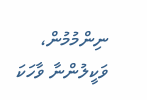ނިންމުމުން، ވަކީލުންނާ ވާހަކަ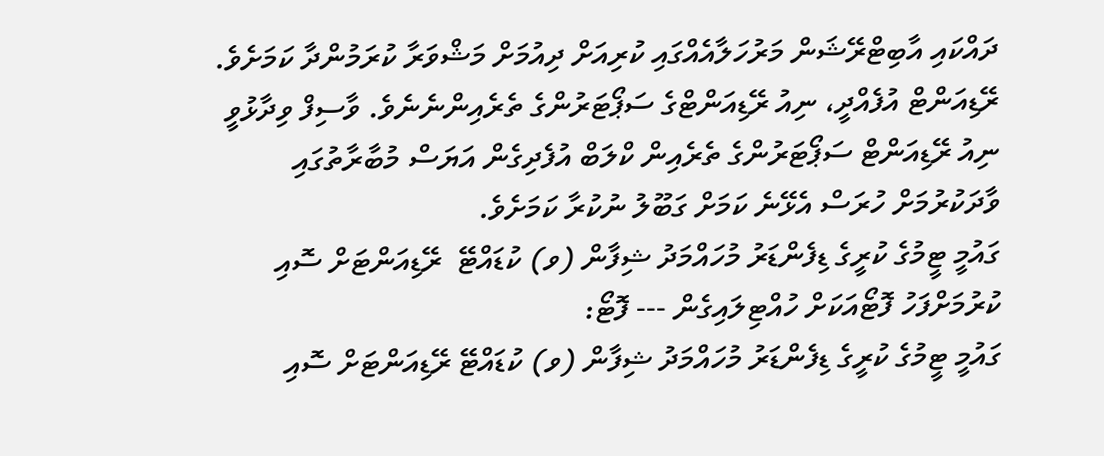ދައްކައި އާބިޓްރޭޝަން މަރުހަލާއެއްގައި ކުރިއަށް ދިއުމަށް މަޝްވަރާ ކުރަމުންދާ ކަމަށެވެ.
ރޭޑިއަންޓް އުފެއްދީ، ނިއު ރޭޑިއަންޓްގެ ސަޕޯޓަރުންގެ ތެރެއިންނެނެވެ. ވާސިފް ވިދާޅުވީ ނިއު ރޭޑިއަންޓް ސަޕޯޓަރުންގެ ތެރެއިން ކްލަބް އުފެދިގެން އަޔަސް މުބާރާތުގައި ވާދަކުރުމަށް ހުރަސް އެޅޭނެ ކަމަށް ގަބޫލު ނުކުރާ ކަމަށެވެ.
ގައުމީ ޓީމުގެ ކުރީގެ ޑިފެންޑަރު މުހައްމަދު ޝިފާން (ވ) ކުޑައްޓޭ  ރޭޑިއަންޓަށް ސޮއި ކުރުމަށްފަހު ފޮޓޯއަކަށް ހުއްޓިލައިގެން --- ފޮޓޯ:
ގައުމީ ޓީމުގެ ކުރީގެ ޑިފެންޑަރު މުހައްމަދު ޝިފާން (ވ) ކުޑައްޓޭ ރޭޑިއަންޓަށް ސޮއި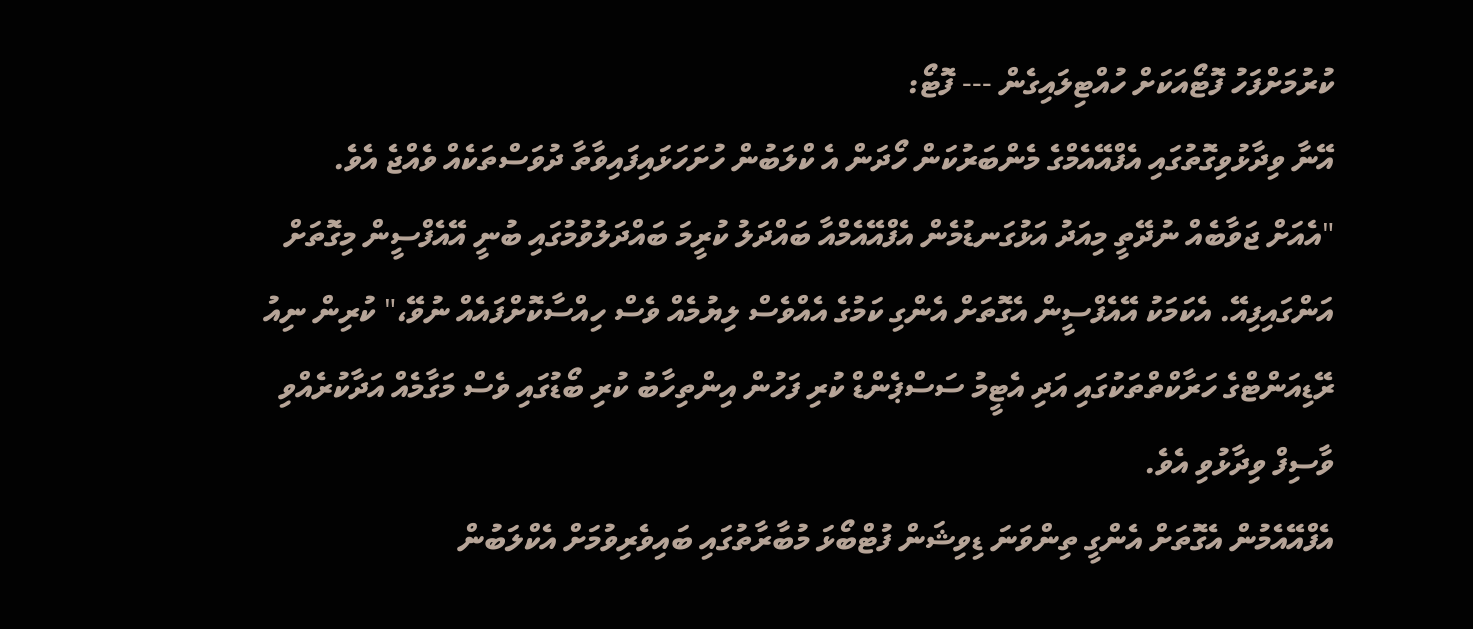ކުރުމަށްފަހު ފޮޓޯއަކަށް ހުއްޓިލައިގެން --- ފޮޓޯ:
އޭނާ ވިދާޅުވިގޮތުގައި އެފްއޭއެމްގެ މެންބަރުކަން ހޯދަން އެ ކްލަބުން ހުށަހަޅައިފައިވާތާ ދުވަސްތަކެއް ވެއްޖެ އެވެ.
"އެއަށް ޖަވާބެއް ނުދޭތީ މިއަދު އަޅުގަނޑުމެން އެފްއޭއެމްއާ ބައްދަލު ކުރީމަ ބައްދަލުވުމުގައި ބުނީ އޭއެފްސީން މިގޮތަށް އަންގައިފިއޭ. އެކަމަކު އޭއެފްސީން އެގޮތަށް އެންގި ކަމުގެ އެއްވެސް ލިޔުމެއް ވެސް ހިއްސާކޮށްފައެއް ނުވޭ،" ކުރިން ނިއު ރޭޑިއަންޓްގެ ހަރާކްތްތަކުގައި އަދި އެޓީމު ސަސްޕެންޑް ކުރި ފަހުން އިންތިހާބު ކުރި ބޯޑުގައި ވެސް މަގާމެއް އަދާކުރެއްވި ވާސިފް ވިދާޅުވި އެވެ.
އެފްއޭއެމުން އެގޮތަށް އެންގީ ތިންވަނަ ޑިވިޝަން ފުޓްބޯޅަ މުބާރާތުގައި ބައިވެރިވުމަށް އެކްލަބުން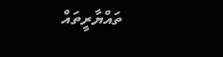ތައްޔާރީތައް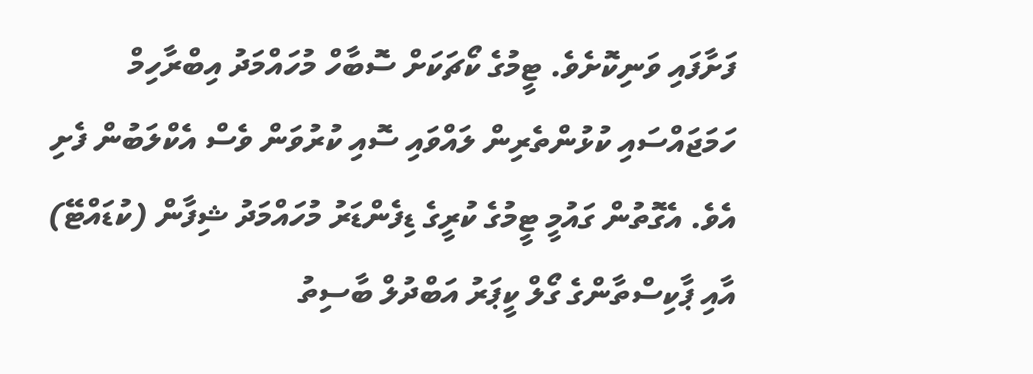ފަށާފައި ވަނިކޮށެވެ. ޓީމުގެ ކޯޗަކަށް ސޮބާހް މުހައްމަދު އިބްރާހިމް ހަމަޖައްސައި ކުޅުންތެރިން ލައްވައި ސޮއި ކުރުވަން ވެސް އެކްލަބުން ފެށި އެވެ. އެގޮތުން ގައުމީ ޓީމުގެ ކުރީގެ ޑިފެންޑަރު މުހައްމަދު ޝިފާން (ކުޑައްޓޭ) އާއި ޕާކިސްތާންގެ ގޯލް ކީޕަރު އަބްދުލް ބާސިތު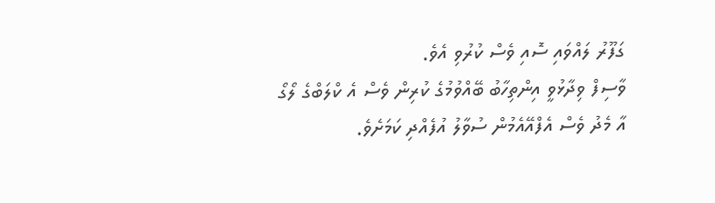ގަފޫރު ލައްވައި ސޮއި ވެސް ކުރުވި އެވެ.
ވާސިފް ވިދާޅުވީ އިންތިހާބު ބޭއްވުމުގެ ކުރިން ވެސް އެ ކްލަބްގެ ލޯގޯ އާ މެދު ވެސް އެފްއޭއެމުން ސުވާލު އުފެއްދި ކަމަށެވެ.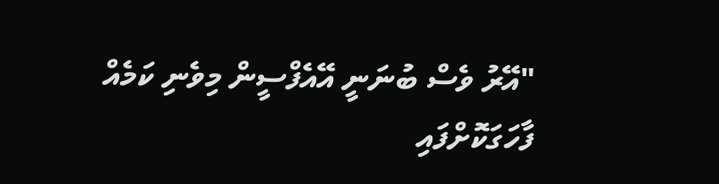"އޭރު ވެސް ބުނަނީ އޭއެފްސީން މިވެނި ކަމެއް ފާހަގަކޮށްފައި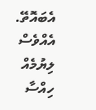އެބައޮތޭ. އެއްވެސް ލިޔުމެއް ހިއްސާ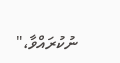ނުކުރައްވާ،"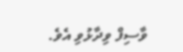ވާސިފް ވިދާޅުވި އެވެ.